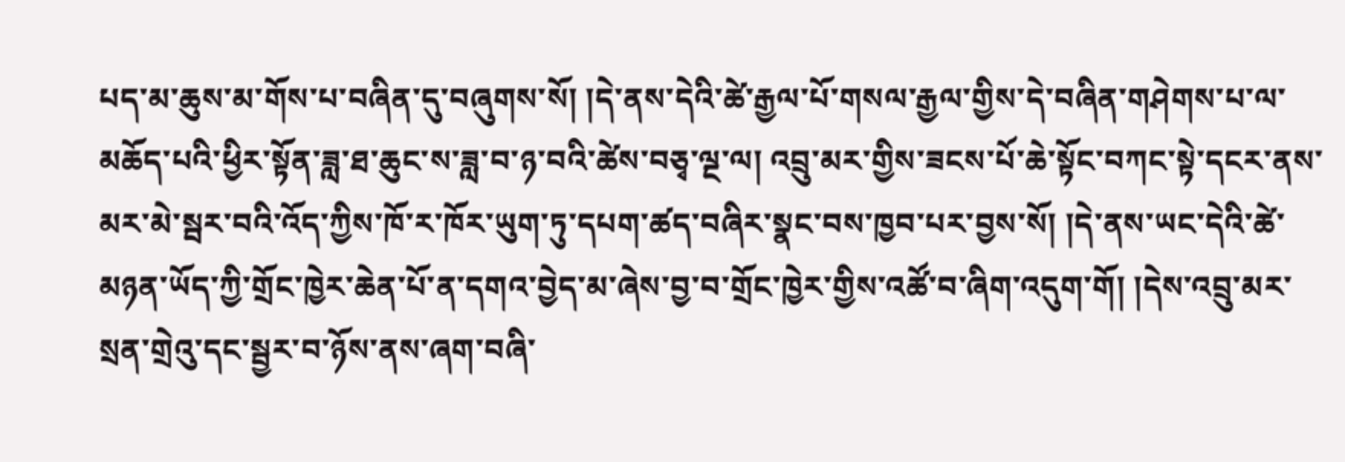པད་མ་ཆུས་མ་གོས་པ་བཞིན་དུ་བཞུགས་སོ། །དེ་ནས་དེའི་ཚེ་རྒྱལ་པོ་གསལ་རྒྱལ་གྱིས་དེ་བཞིན་གཤེགས་པ་ལ་མཆོད་པའི་ཕྱིར་སྟོན་ཟླ་ཐ་ཆུང་ས་ཟླ་བ་ཉ་བའི་ཚེས་བཅྭ་ལྔ་ལ། འབྲུ་མར་གྱིས་ཟངས་པོ་ཆེ་སྟོང་བཀང་སྟེ་དངར་ནས་མར་མེ་སྦར་བའི་འོད་ཀྱིས་ཁོ་ར་ཁོར་ཡུག་ཏུ་དཔག་ཚད་བཞིར་སྣང་བས་ཁྱབ་པར་བྱས་སོ། །དེ་ནས་ཡང་དེའི་ཚེ་མཉན་ཡོད་ཀྱི་གྲོང་ཁྱེར་ཆེན་པོ་ན་དགའ་བྱེད་མ་ཞེས་བྱ་བ་གྲོང་ཁྱེར་གྱིས་འཚོ་བ་ཞིག་འདུག་གོ། །དེས་འབྲུ་མར་སྲན་གྲེའུ་དང་སྦྱར་བ་ཉོས་ནས་ཞག་བཞི་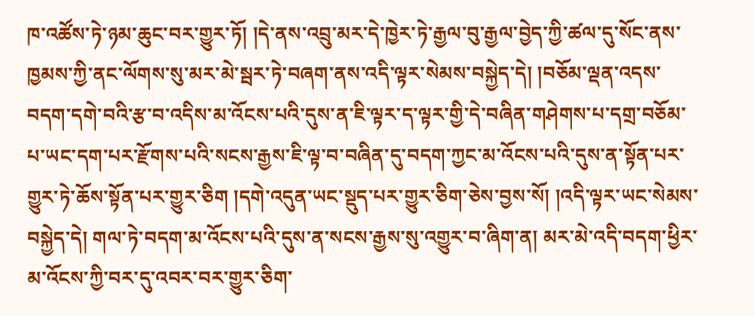ཁ་འཚོས་ཏེ་ཉམ་ཆུང་བར་གྱུར་ཏོ། །དེ་ནས་འབྲུ་མར་དེ་ཁྱེར་ཏེ་རྒྱལ་བུ་རྒྱལ་བྱེད་ཀྱི་ཚལ་དུ་སོང་ནས་ཁྱམས་ཀྱི་ནང་ལོགས་སུ་མར་མེ་སྦར་ཏེ་བཞག་ནས་འདི་ལྟར་སེམས་བསྐྱེད་དེ། །བཅོམ་ལྡན་འདས་བདག་དགེ་བའི་རྩ་བ་འདིས་མ་འོངས་པའི་དུས་ན་ཇི་ལྟར་ད་ལྟར་གྱི་དེ་བཞིན་གཤེགས་པ་དགྲ་བཅོམ་པ་ཡང་དག་པར་རྫོགས་པའི་སངས་རྒྱས་ཇི་ལྟ་བ་བཞིན་དུ་བདག་ཀྱང་མ་འོངས་པའི་དུས་ན་སྟོན་པར་གྱུར་ཏེ་ཆོས་སྟོན་པར་གྱུར་ཅིག །དགེ་འདུན་ཡང་སྡུད་པར་གྱུར་ཅིག་ཅེས་བྱས་སོ། །འདི་ལྟར་ཡང་སེམས་བསྐྱེད་དེ། གལ་ཏེ་བདག་མ་འོངས་པའི་དུས་ན་སངས་རྒྱས་སུ་འགྱུར་བ་ཞིག་ན། མར་མེ་འདི་བདག་ཕྱིར་མ་འོངས་ཀྱི་བར་དུ་འབར་བར་གྱུར་ཅིག་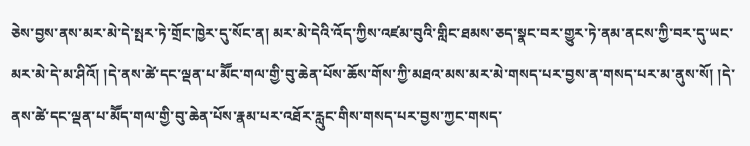ཅེས་བྱས་ནས་མར་མེ་དེ་སྤར་ཏེ་གྲོང་ཁྱེར་དུ་སོང་ན། མར་མེ་དེའི་འོད་ཀྱིས་འཛམ་བུའི་གླིང་ཐམས་ཅད་སྣང་བར་གྱུར་ཏེ་ནམ་ནངས་ཀྱི་བར་དུ་ཡང་མར་མེ་དེ་མ་ཤིའོ། །དེ་ནས་ཚེ་དང་ལྡན་པ་མཽང་གལ་གྱི་བུ་ཆེན་པོས་ཆོས་གོས་ཀྱི་མཐའ་མས་མར་མེ་གསད་པར་བྱས་ན་གསད་པར་མ་ནུས་སོ། །དེ་ནས་ཚེ་དང་ལྡན་པ་མཽད་གལ་གྱི་བུ་ཆེན་པོས་རྣམ་པར་འཐོར་རླུང་གིས་གསད་པར་བྱས་ཀྱང་གསད་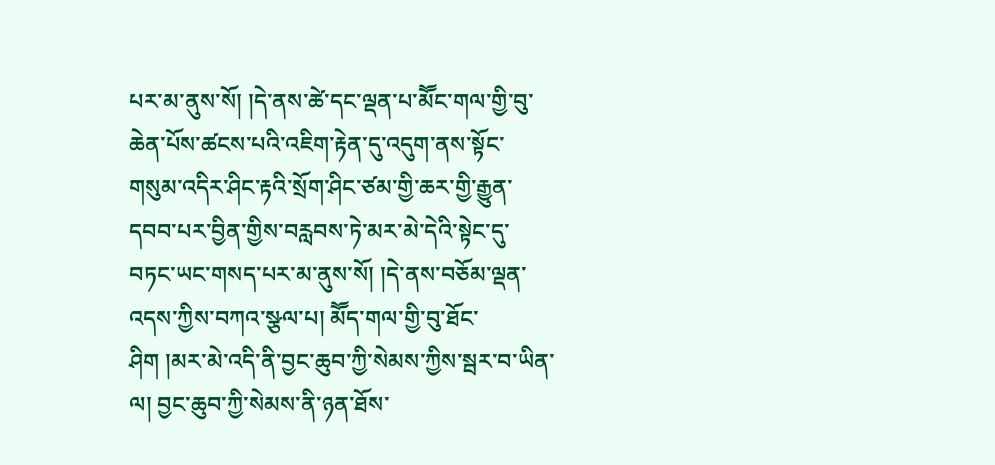པར་མ་ནུས་སོ། །དེ་ནས་ཚེ་དང་ལྡན་པ་མཽང་གལ་གྱི་བུ་ཆེན་པོས་ཚངས་པའི་འཇིག་རྟེན་དུ་འདུག་ནས་སྟོང་གསུམ་འདིར་ཤིང་རྟའི་སྲོག་ཤིང་ཙམ་གྱི་ཆར་གྱི་རྒྱུན་དབབ་པར་བྱིན་གྱིས་བརླབས་ཏེ་མར་མེ་དེའི་སྟེང་དུ་བཏང་ཡང་གསད་པར་མ་ནུས་སོ། །དེ་ནས་བཅོམ་ལྡན་འདས་ཀྱིས་བཀའ་སྩལ་པ། མཽད་གལ་གྱི་བུ་ཐོང་ཤིག །མར་མེ་འདི་ནི་བྱང་ཆུབ་ཀྱི་སེམས་ཀྱིས་སྦར་བ་ཡིན་ལ། བྱང་ཆུབ་ཀྱི་སེམས་ནི་ཉན་ཐོས་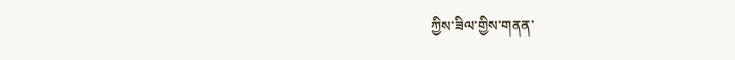ཀྱིས་ཟིལ་གྱིས་གནན་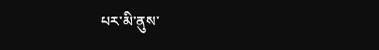པར་མི་ནུས་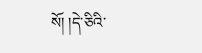སོ། །དེ་ཅིའི་